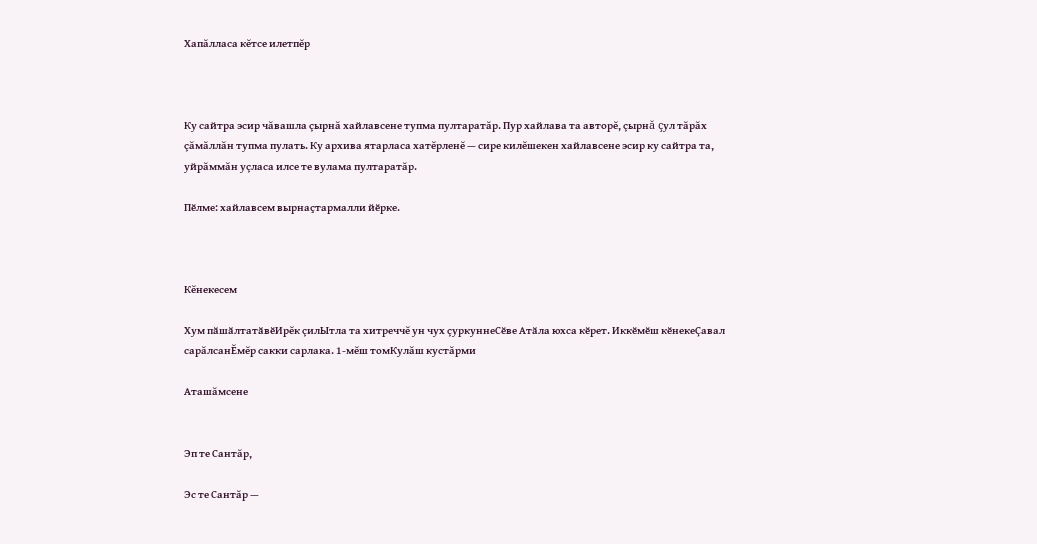Хапăлласа кĕтсе илетпĕр



Ку сайтра эсир чăвашла çырнă хайлавсене тупма пултаратăр. Пур хайлава та авторĕ, çырнă çул тăрăх çăмăллăн тупма пулать. Ку архива ятарласа хатĕрленĕ — сире килĕшекен хайлавсене эсир ку сайтра та, уйрăммăн уçласа илсе те вулама пултаратăр.

Пӗлме: хайлавсем вырнаҫтармалли йӗрке.



Кĕнекесем

Хум пӑшӑлтатӑвӗИрĕк çилЫтла та хитреччĕ ун чух çуркуннеСӗве Атӑла юхса кӗрет. Иккӗмӗш кӗнекеÇавал сарăлсанĔмĕр сакки сарлака. 1-мĕш томКулăш кустăрми

Аташăмсене


Эп те Сантăр,

Эс те Сантăр —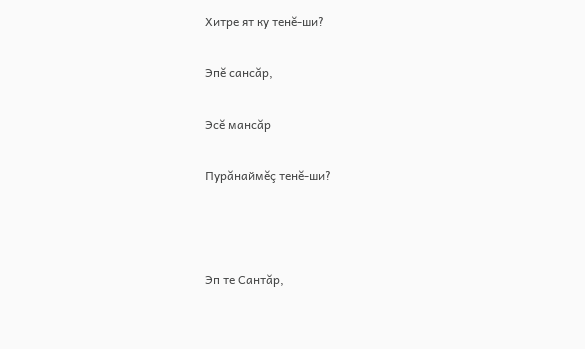Хитре ят ку тенĕ-ши?

Эпĕ сансăр,

Эсĕ мансăр

Пурăнаймĕç тенĕ-ши?



Эп те Сантăр,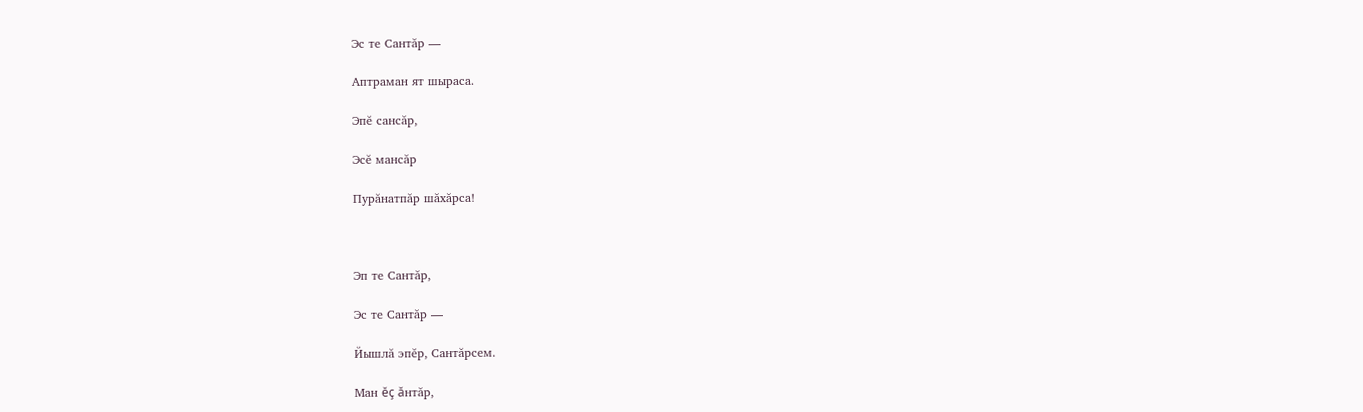Эс те Сантăр —

Аптраман ят шыраса.

Эпĕ сансăр,

Эсĕ мансăр

Пурăнатпăр шăхăрса!



Эп те Сантăр,

Эс те Сантăр —

Йышлă эпĕр, Сантăрсем.

Ман ĕç ăнтăр,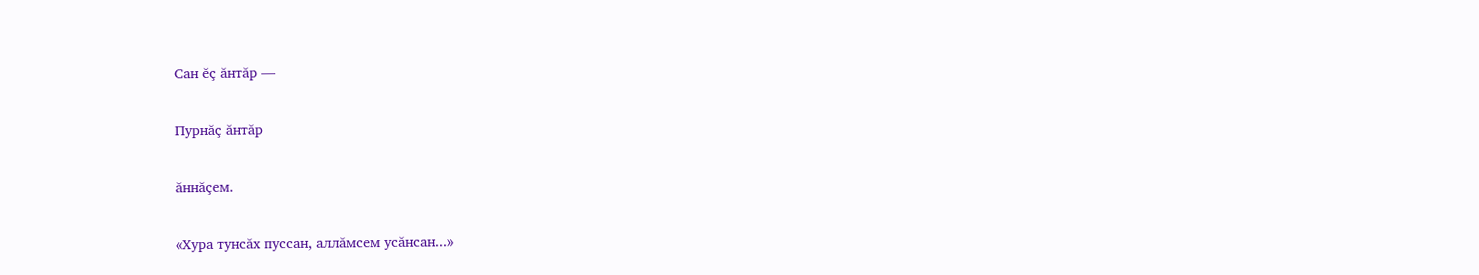Сан ĕç ăнтăр —

Пурнăç ăнтăр

ăннăçем.

«Хура тунсăх пуссан, аллăмсем усăнсан...»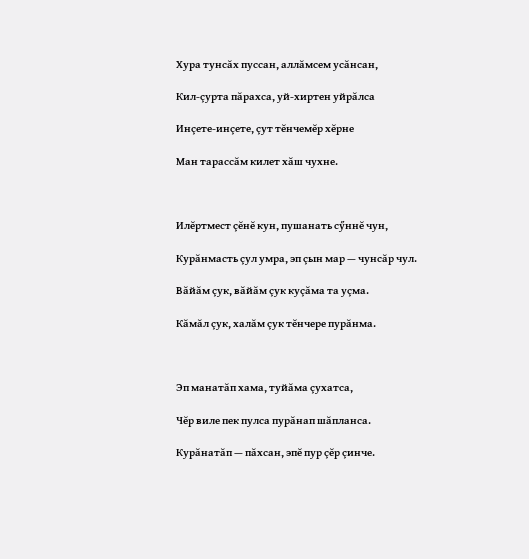Хура тунсăх пуссан, аллăмсем усăнсан,

Кил-çурта пăрахса, уй-хиртен уйрăлса

Инçете-инçете, çут тĕнчемĕр хĕрне

Ман тарассăм килет хăш чухне.



Илĕртмест çĕнĕ кун, пушанать сӳннĕ чун,

Курăнмасть çул умра, эп çын мар — чунсăр чул.

Вăйăм çук, вăйăм çук куçăма та уçма.

Кăмăл çук, халăм çук тĕнчере пурăнма.



Эп манатăп хама, туйăма çухатса,

Чĕр виле пек пулса пурăнап шăпланса.

Курăнатăп — пăхсан, эпĕ пур çĕр çинче.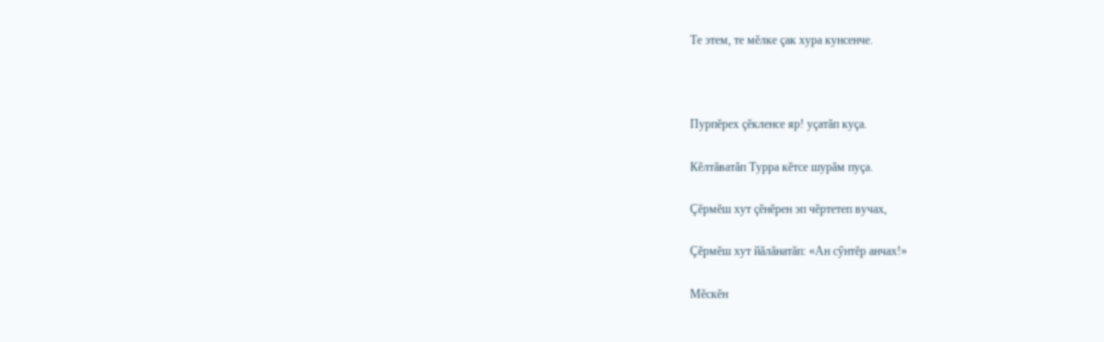Те этем, те мĕлке çак хура кунсенче.



Пурпĕрех çĕкленсе яр! уçатăп куçа.

Кĕлтăватăп Турра кĕтсе шурăм пуçа.

Çĕрмĕш хут çĕнĕрен эп чĕртетеп вучах,

Çĕрмĕш хут йăлăнатăп: «Ан сӳнтĕр анчах!»

Мĕскĕн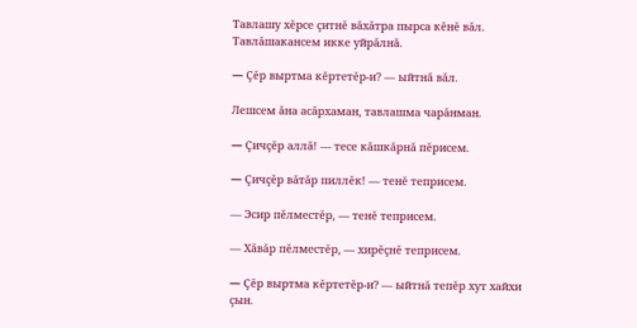Тавлашу хĕрсе çитнĕ вăхăтра пырса кĕнĕ вăл. Тавлăшакансем икке уйрăлнă.

— Çĕр выртма кĕртетĕр-и? — ыйтнă вăл.

Лешсем ăна асăрхаман, тавлашма чарăнман.

— Çичçĕр аллă! — тесе кăшкăрнă пĕрисем.

— Çичçĕр вăтăр пиллĕк! — тенĕ теприсем.

— Эсир пĕлместĕр, — тенĕ теприсем.

— Хăвăр пĕлместĕр, — хирĕçнĕ теприсем.

— Çĕр выртма кĕртетĕр-и? — ыйтнă тепĕр хут хайхи çын.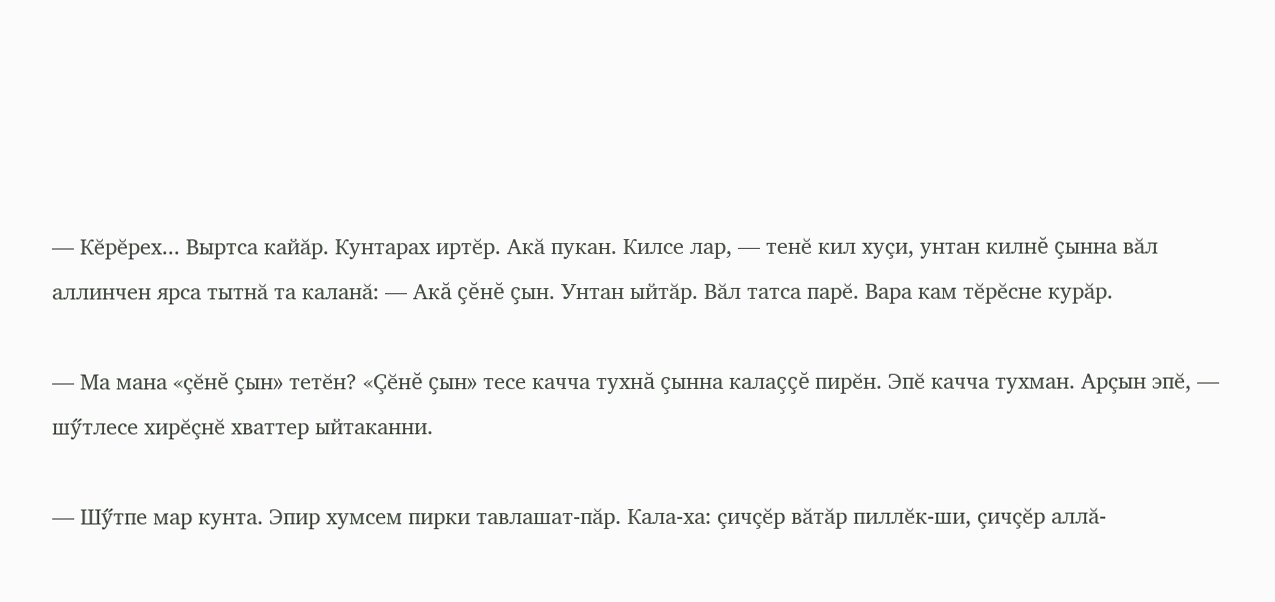— Кĕрĕрех... Выртса кайăр. Кунтарах иртĕр. Акă пукан. Килсе лар, — тенĕ кил хуçи, унтан килнĕ çынна вăл аллинчен ярса тытнă та каланă: — Акă çĕнĕ çын. Унтан ыйтăр. Вăл татса парĕ. Вара кам тĕрĕсне курăр.

— Ма мана «çĕнĕ çын» тетĕн? «Çĕнĕ çын» тесе качча тухнă çынна калаççĕ пирĕн. Эпĕ качча тухман. Арçын эпĕ, — шӳтлесе хирĕçнĕ хваттер ыйтаканни.

— Шӳтпе мар кунта. Эпир хумсем пирки тавлашат-пăр. Кала-ха: çичçĕр вăтăр пиллĕк-ши, çичçĕр аллă-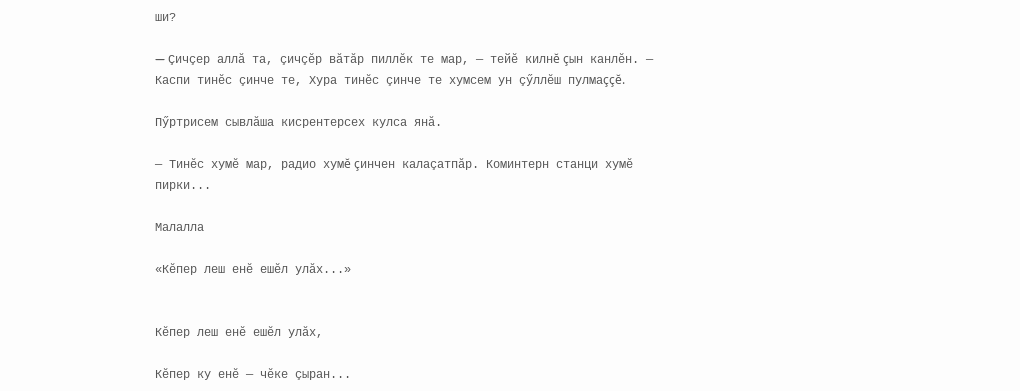ши?

— Çичçер аллă та, çичçĕр вăтăр пиллĕк те мар, — тейĕ килнĕ çын канлĕн. — Каспи тинĕс çинче те, Хура тинĕс çинче те хумсем ун çӳллĕш пулмаççĕ.

Пӳртрисем сывлăша кисрентерсех кулса янă.

— Тинĕс хумĕ мар, радио хумĕ çинчен калаçатпăр. Коминтерн станци хумĕ пирки...

Малалла

«Кĕпер леш енĕ ешĕл улăх...»


Кĕпер леш енĕ ешĕл улăх,

Кĕпер ку енĕ — чĕке çыран...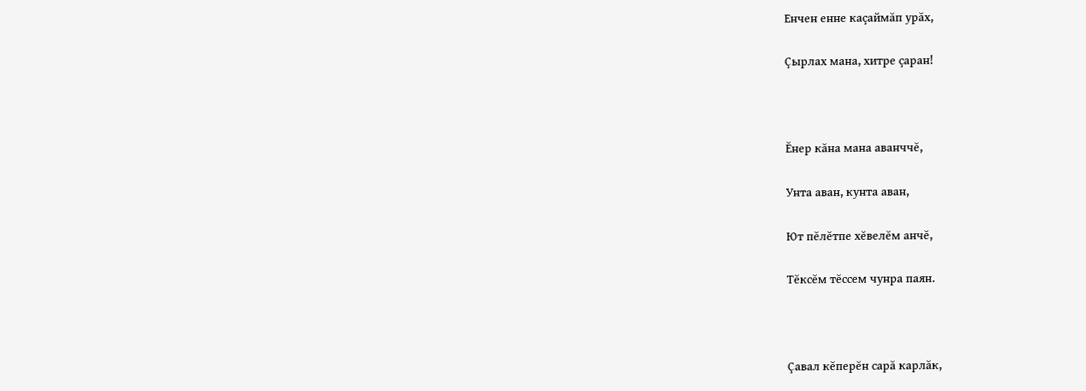Енчен енне каçаймăп урăх,

Çырлах мана, хитре çаран!



Ĕнер кăна мана аванччĕ,

Унта аван, кунта аван,

Ют пĕлĕтпе хĕвелĕм анчĕ,

Тĕксĕм тĕссем чунра паян.



Çавал кĕперĕн сарă карлăк,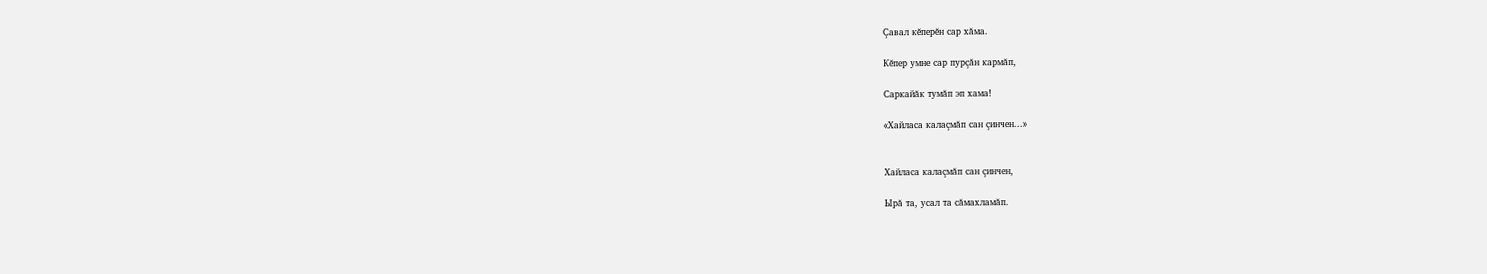Çавал кĕперĕн сар хăма.

Кĕпер умне сар пурçăн кармăп,

Саркайăк тумăп эп хама!

«Хайласа калаçмăп сан çинчен...»


Хайласа калаçмăп сан çинчен,

Ырă та, усал та сăмахламăп.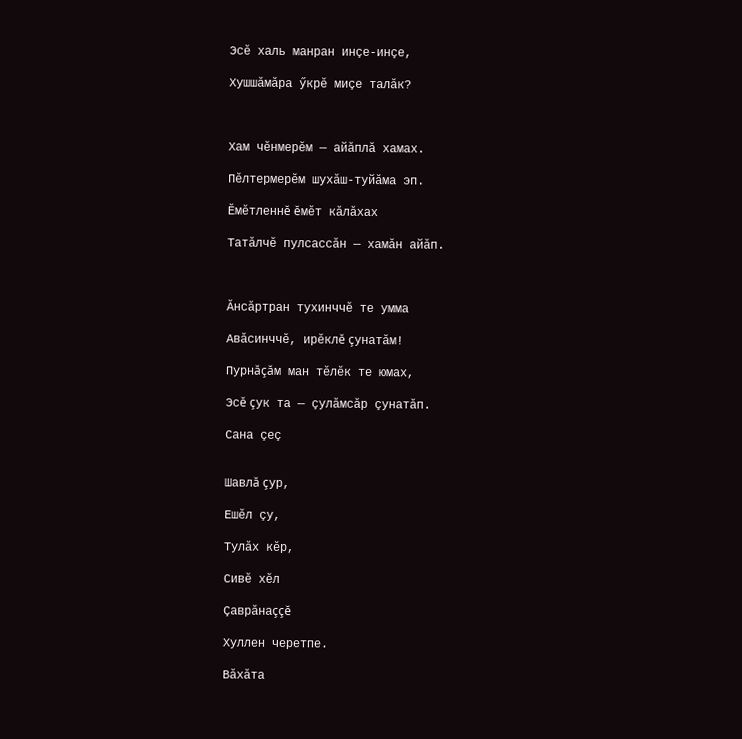Эсĕ халь манран инçе-инçе,

Хушшăмăра ӳкрĕ миçе талăк?



Хам чĕнмерĕм — айăплă хамах.

Пĕлтермерĕм шухăш-туйăма эп.

Ĕмĕтленнĕ ĕмĕт кăлăхах

Татăлчĕ пулсассăн — хамăн айăп.



Ăнсăртран тухинччĕ те умма

Авăсинччĕ, ирĕклĕ çунатăм!

Пурнăçăм ман тĕлĕк те юмах,

Эсĕ çук та — çулăмсăр çунатăп.

Сана çеç


Шавлă çур,

Ешĕл çу,

Тулăх кĕр,

Сивĕ хĕл

Çаврăнаççĕ

Хуллен черетпе.

Вăхăта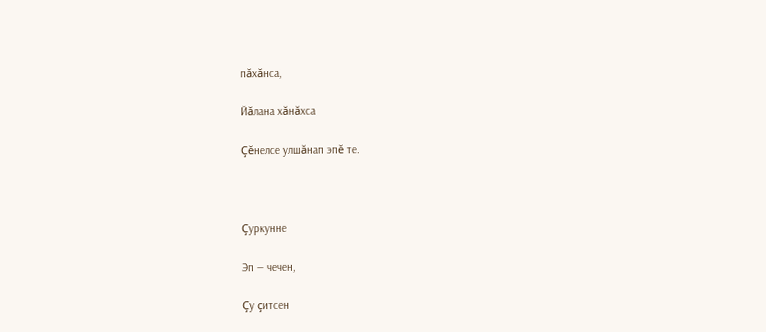пăхăнса,

Йăлана хăнăхса

Çĕнелсе улшăнап эпĕ те.



Çуркунне

Эп — чечен,

Çу çитсен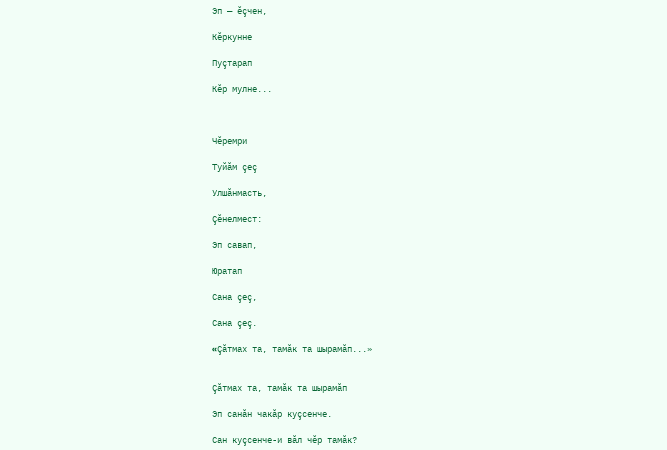Эп — ĕçчен,

Кĕркунне

Пуçтарап

Кĕр мулне...



Чĕремри

Туйăм çеç

Улшăнмасть,

Çĕнелмест:

Эп савап,

Юратап

Сана çеç,

Сана çеç.

«Çăтмах та, тамăк та шырамăп...»


Çăтмах та, тамăк та шырамăп

Эп санăн чакăр куçсенче.

Сан куçсенче-и вăл чĕр тамăк?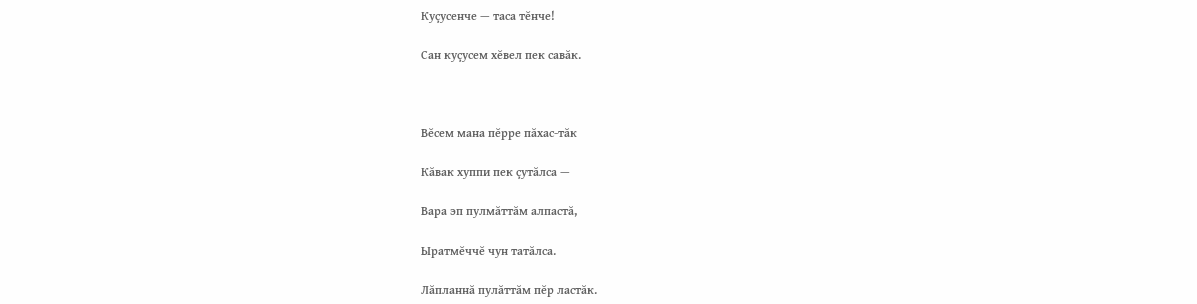Куçусенче — таса тĕнче!

Сан куçусем хĕвел пек савăк.



Вĕсем мана пĕрре пăхас-тăк

Кăвак хуппи пек çутăлса —

Вара эп пулмăттăм алпастă,

Ыратмĕччĕ чун татăлса.

Лăпланнă пулăттăм пĕр ластăк.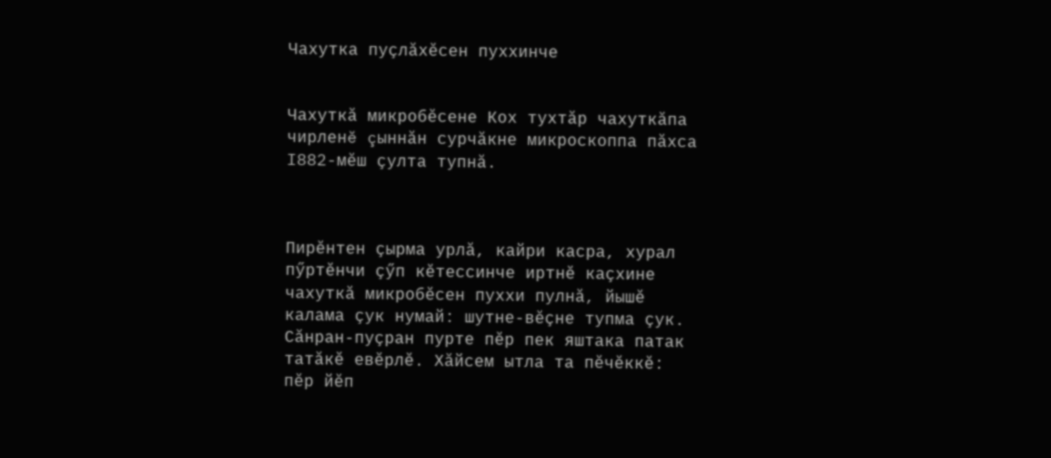Чахутка пуçлăхĕсен пуххинче


Чахуткă микробĕсене Кох тухтăр чахуткăпа чирленĕ çыннăн сурчăкне микроскоппа пăхса I882-мĕш çулта тупнă.



Пирĕнтен çырма урлă, кайри касра, хурал пӳртĕнчи çӳп кĕтессинче иртнĕ каçхине чахуткă микробĕсен пуххи пулнă, йышĕ калама çук нумай: шутне-вĕçне тупма çук. Сăнран-пуçран пурте пĕр пек яштака патак татăкĕ евĕрлĕ. Хăйсем ытла та пĕчĕккĕ: пĕр йĕп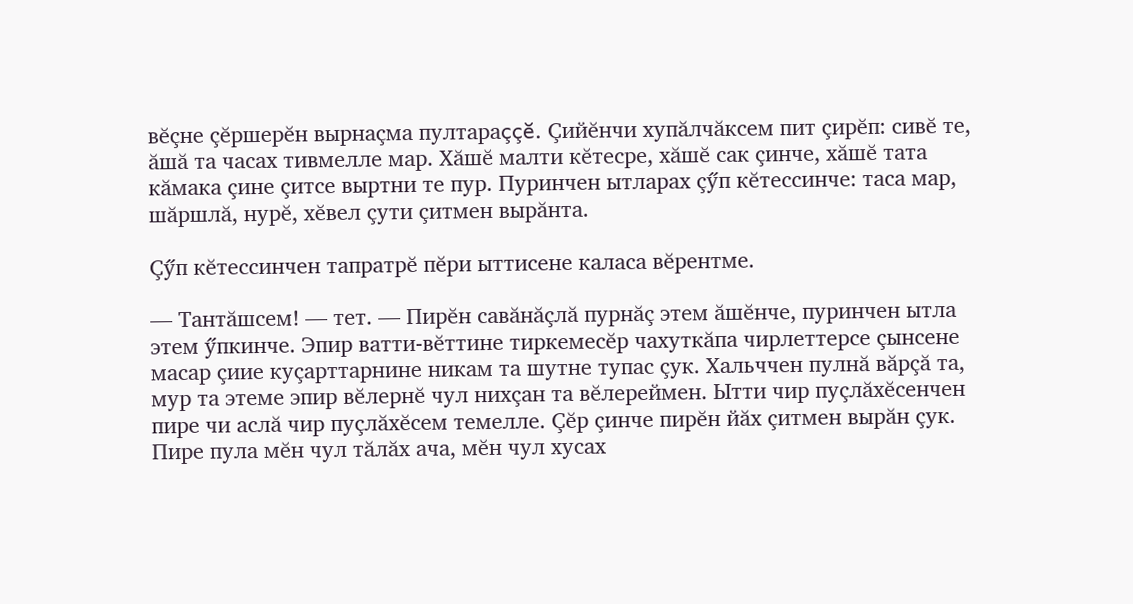вĕçне çĕршерĕн вырнаçма пултараççĕ. Çийĕнчи хупăлчăксем пит çирĕп: сивĕ те, ăшă та часах тивмелле мар. Хăшĕ малти кĕтесре, хăшĕ сак çинче, хăшĕ тата кăмака çине çитсе выртни те пур. Пуринчен ытларах çӳп кĕтессинче: таса мар, шăршлă, нурĕ, хĕвел çути çитмен вырăнта.

Çӳп кĕтессинчен тапратрĕ пĕри ыттисене каласа вĕрентме.

— Тантăшсем! — тет. — Пирĕн савăнăçлă пурнăç этем ăшĕнче, пуринчен ытла этем ӳпкинче. Эпир ватти-вĕттине тиркемесĕр чахуткăпа чирлеттерсе çынсене масар çиие куçарттарнине никам та шутне тупас çук. Хальччен пулнă вăрçă та, мур та этеме эпир вĕлернĕ чул нихçан та вĕлереймен. Ытти чир пуçлăхĕсенчен пире чи аслă чир пуçлăхĕсем темелле. Çĕр çинче пирĕн йăх çитмен вырăн çук. Пире пула мĕн чул тăлăх ача, мĕн чул хусах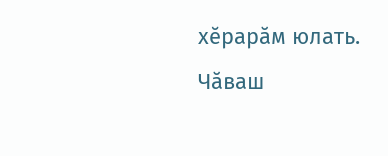хĕрарăм юлать. Чăваш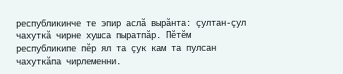республикинче те эпир аслă вырăнта: çултан-çул чахуткă чирне хушса пыратпăр. Пĕтĕм республикипе пĕр ял та çук кам та пулсан чахуткăпа чирлеменни.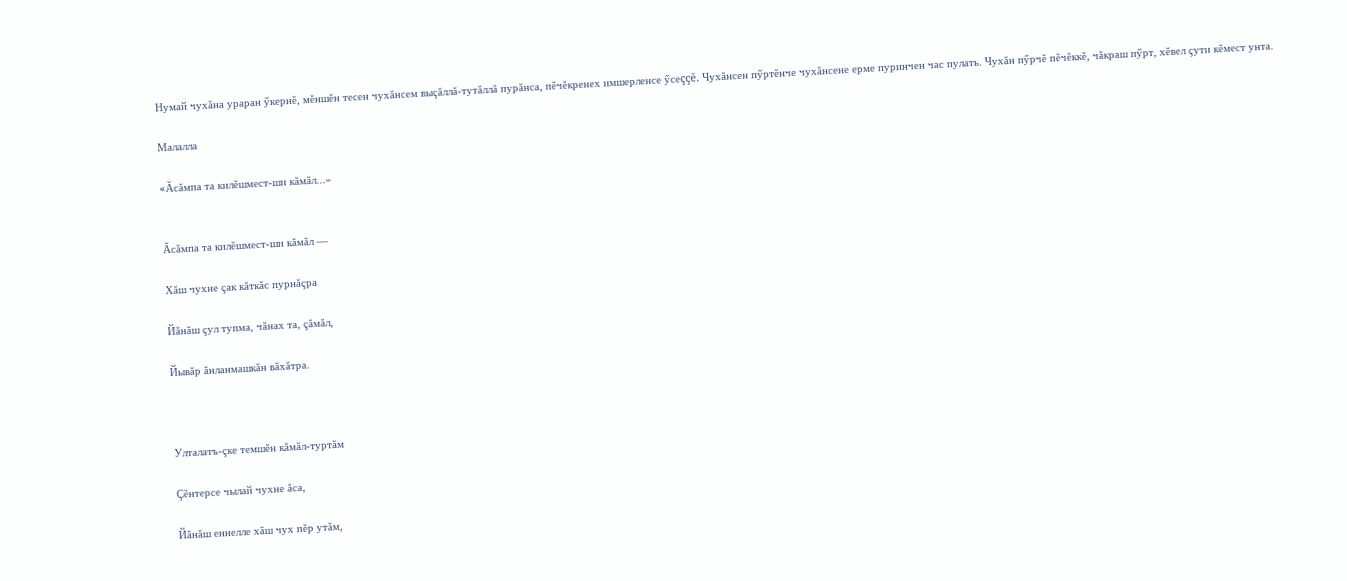Нумай чухăна ураран ӳкернĕ, мĕншĕн тесен чухăнсем выçăллă-тутăллă пурăнса, пĕчĕкренех имшерленсе ӳсеççĕ. Чухăнсен пӳртĕнче чухăнсене ерме пуринчен час пулать. Чухăн пӳрчĕ пĕчĕккĕ, чăкраш пӳрт, хĕвел çути кĕмест унта.

Малалла

«Ăсăмпа та килĕшмест-ши кăмăл...»


Ăсăмпа та килĕшмест-ши кăмăл —

Хăш чухне çак кăткăс пурнăçра

Йăнăш çул тупма, чăнах та, çăмăл,

Йывăр ăнланмашкăн вăхăтра.



Улталатъ-çке темшĕн кăмăл-туртăм

Çĕнтерсе чылай чухне ăса,

Йăнăш еннелле хăш чух пĕр утăм,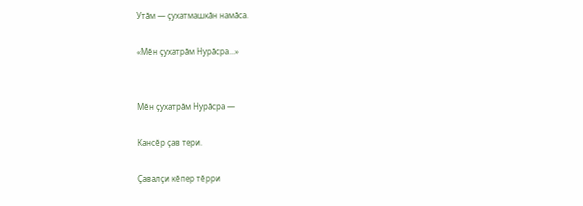Утăм — çухатмашкăн намăса.

«Мĕн çухатрăм Нурăсра...»


Мĕн çухатрăм Нурăсра —

Кансĕр çав тери.

Çавалçи кĕпер тĕрри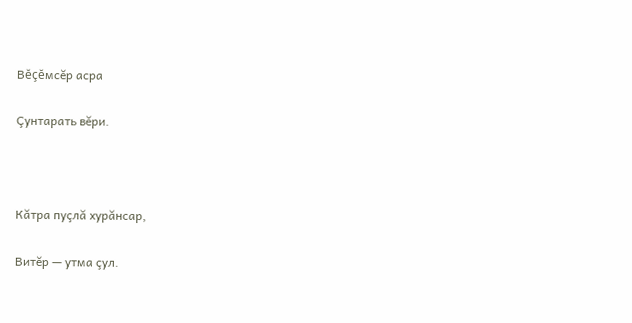Вĕçĕмсĕр асра

Çунтарать вĕри.



Кăтра пуçлă хурăнсар,

Витĕр — утма çул.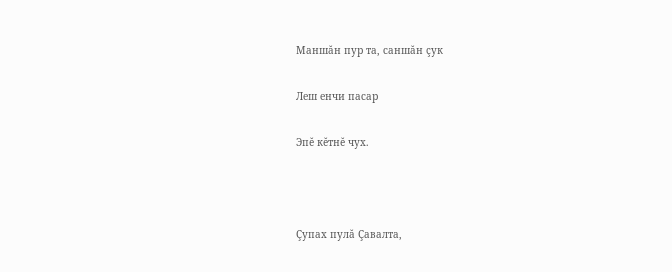Маншăн пур та, саншăн çук

Леш енчи пасар

Эпĕ кĕтнĕ чух.



Çупах пулă Çавалта,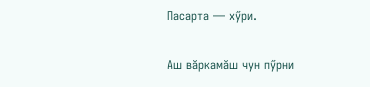Пасарта — хӳри.

Аш вăркамăш чун пӳрни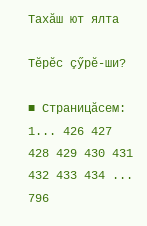Тахăш ют ялта

Тĕрĕс çӳрĕ-ши?

■ Страницăсем: 1... 426 427 428 429 430 431 432 433 434 ... 796